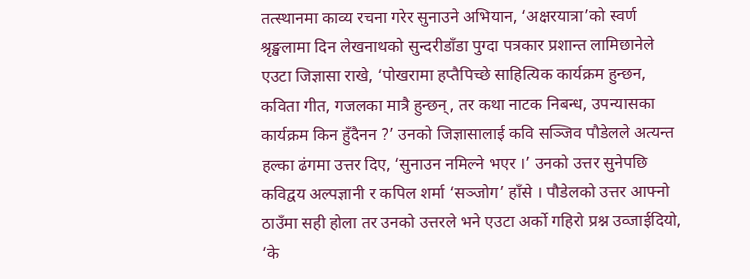तत्स्थानमा काव्य रचना गरेर सुनाउने अभियान, ‘अक्षरयात्रा’को स्वर्ण श्रृङ्खलामा दिन लेखनाथको सुन्दरीडाँडा पुग्दा पत्रकार प्रशान्त लामिछानेले एउटा जिज्ञासा राखे, ‘पोखरामा हप्तैपिच्छे साहित्यिक कार्यक्रम हुन्छन, कविता गीत, गजलका मात्रै हुन्छन्, तर कथा नाटक निबन्ध, उपन्यासका कार्यक्रम किन हुँदैनन ?’ उनको जिज्ञासालाई कवि सञ्जिव पौडेलले अत्यन्त हल्का ढंगमा उत्तर दिए, ‘सुनाउन नमिल्ने भएर ।’ उनको उत्तर सुनेपछि कविद्वय अल्पज्ञानी र कपिल शर्मा ‘सञ्जोग’ हाँसे । पौडेलको उत्तर आफ्नो ठाउँमा सही होला तर उनको उत्तरले भने एउटा अर्को गहिरो प्रश्न उव्जाईदियो, ‘के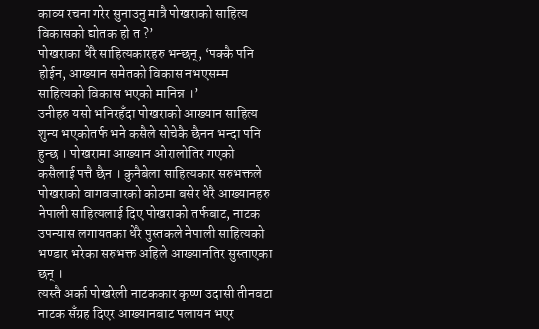काव्य रचना गरेर सुनाउनु मात्रै पोखराको साहित्य विकासको द्योतक हो त ?’
पोखराका धेरै साहित्यकारहरु भन्छन्, ‘पक्कै पनि होईन, आख्यान समेतको विकास नभएसम्म साहित्यको विकास भएको मानिन्न ।’
उनीहरु यसो भनिरहँदा पोखराको आख्यान साहित्य शुन्य भएकोतर्फ भने कसैले सोचेकै छैनन भन्दा पनि हुन्छ । पोखरामा आख्यान ओरालोतिर गएको कसैलाई पत्तै छैन । कुनैबेला साहित्यकार सरुभक्तले पोखराको वागवजारको कोठमा बसेर धेरै आख्यानहरु नेपाली साहित्यलाई दिए पोखराको तर्फबाट, नाटक उपन्यास लगायतका धेरै पुस्तकले नेपाली साहित्यको भण्डार भरेका सरुभक्त अहिले आख्यानतिर सुस्ताएका छन् ।
त्यस्तै अर्का पोखरेली नाटककार कृष्ण उदासी तीनवटा नाटक सँग्रह दिएर आख्यानबाट पलायन भएर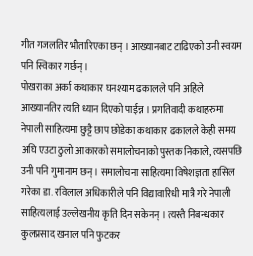गीत गजलतिर भौतारिएका छन् । आख्यानबाट टाढिएको उनी स्वयम पनि स्विकार गर्छन् ।
पोखराका अर्का कथाकार घनश्याम ढकालले पनि अहिले आख्यानतिर त्यति ध्यान दिएको पाईन्न । प्रगतिवादी कथाहरुमा नेपाली साहित्यमा छुट्टै छाप छोडेका कथाकार ढकालले केही समय अघि एउटा ठुलो आकारको समालोचनाको पुस्तक निकाले, त्यसपछि उनी पनि गुमानाम छन् । समालोचना साहित्यमा विषेशज्ञता हासिल गरेका डा. रविलाल अधिकारीले पनि विद्यावारिधी मात्रै गरे नेपाली साहित्यलाई उल्लेखनीय कृति दिन सकेनन् । त्यस्तै निबन्धकार कुलप्रसाद खनाल पनि फुटकर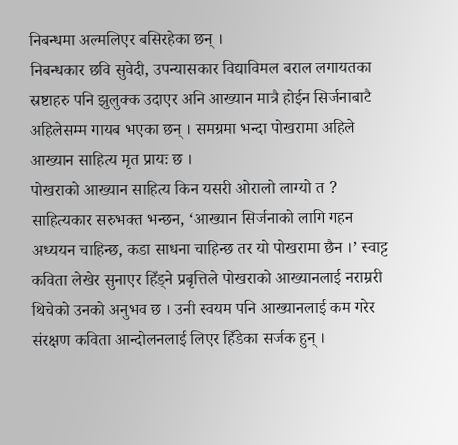निबन्धमा अल्मलिएर बसिरहेका छन् ।
निबन्धकार छवि सुवेदी, उपन्यासकार विद्याविमल बराल लगायतका स्रष्टाहरु पनि झुलुक्क उदाएर अनि आख्यान मात्रै होईन सिर्जनाबाटै अहिलेसम्म गायब भएका छन् । समग्रमा भन्दा पोखरामा अहिले आख्यान साहित्य मृत प्रायः छ ।
पोखराको आख्यान साहित्य किन यसरी ओरालो लाग्यो त ? साहित्यकार सरुभक्त भन्छन, ‘आख्यान सिर्जनाको लागि गहन अध्ययन चाहिन्छ, कडा साधना चाहिन्छ तर यो पोखरामा छैन ।’ स्वाट्ट कविता लेखेर सुनाएर हिँड्ने प्रबृत्तिले पोखराको आख्यानलाई नराम्ररी थिचेको उनको अनुभव छ । उनी स्वयम पनि आख्यानलाई कम गरेर संरक्षण कविता आन्दोलनलाई लिएर हिँडेका सर्जक हुन् ।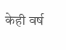केही वर्ष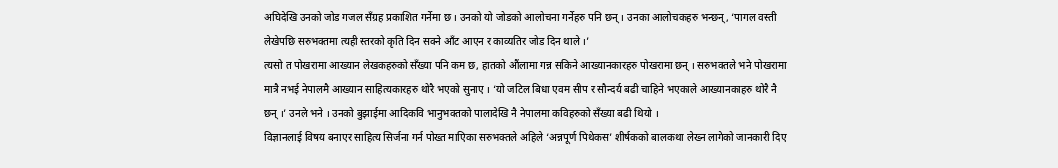अघिदेखि उनको जोड गजल सँग्रह प्रकाशित गर्नेमा छ । उनको यो जोडको आलोचना गर्नेहरु पनि छन् । उनका आलोचकहरु भन्छन्, ‘पागल वस्ती लेखेपछि सरुभक्तमा त्यही स्तरको कृति दिन सक्ने आँट आएन र काव्यतिर जोड दिन थाले ।’
त्यसो त पोखरामा आख्यान लेखकहरुको सँख्या पनि कम छ, हातको औंलामा गन्न सकिने आख्यानकारहरु पोखरामा छन् । सरुभक्तले भने पोखरामा मात्रै नभई नेपालमै आख्यान साहित्यकारहरु थोरै भएको सुनाए । ‘यो जटिल बिधा एवम सीप र सौन्दर्य बढी चाहिने भएकाले आख्यानकाहरु थोरै नै छन् ।’ उनले भने । उनको बुझाईमा आदिकवि भानुभक्तको पालादेखि नै नेपालमा कविहरुको सँख्या बढी थियो ।
विज्ञानलाई विषय बनाएर साहित्य सिर्जना गर्न पोख्त माएिका सरुभक्तले अहिले ‘अन्नपूर्ण पिथेकस’ शीर्षकको बालकथा लेख्न लागेको जानकारी दिए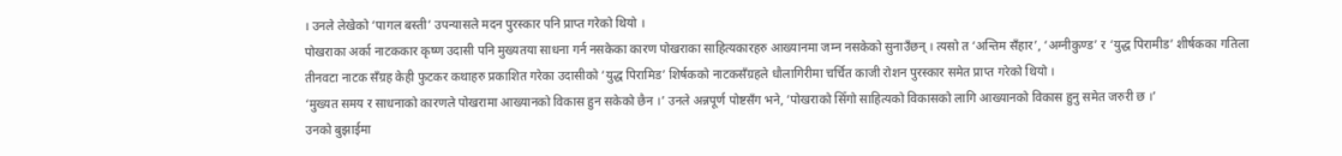। उनले लेखेको ‘पागल बस्ती’ उपन्यासले मदन पुरस्कार पनि प्राप्त गरेको थियो ।
पोखराका अर्का नाटककार कृष्ण उदासी पनि मुख्यतया साधना गर्न नसकेका कारण पोखराका साहित्यकारहरु आख्यानमा जम्न नसकेको सुनाउँछन् । त्यसो त ‘अन्तिम सँहार’, ‘अग्नीकुण्ड’ र ‘युद्ध पिरामीड’ शीर्षकका गतिला तीनवटा नाटक सँग्रह केही फुटकर कथाहरु प्रकाशित गरेका उदासीको ‘युद्ध पिरामिड’ शिर्षकको नाटकसँग्रहले धौलागिरीमा चर्चित काजी रोशन पुरस्कार समेत प्राप्त गरेको थियो ।
‘मुख्यत समय र साधनाको कारणले पोखरामा आख्यानको विकास हुन सकेको छैन ।’ उनले अन्नपूर्ण पोष्टसँग भने, ‘पोखराको सिँगो साहित्यको विकासको लागि आख्यानको विकास हुनु समेत जरुरी छ ।’
उनको बुझाईमा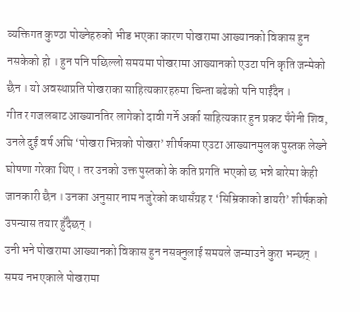व्यक्तिगत कुण्ठा पोख्नेहरुको भीड भएका कारण पोखरामा आख्यानको विकास हुन नसकेको हो । हुन पनि पछिल्लो समयमा पोखरामा आख्यानको एउटा पनि कृति जन्मेको छैन । यो अवस्थाप्रति पोखराका साहित्यकारहरुमा चिन्ता बढेको पनि पाईंदैन ।
गीत र गजलबाट आख्यानतिर लागेको दावी गर्ने अर्का साहित्यकार हुन प्रकट पँगेनी शिव, उनले दुई वर्ष अघि ‘पोखरा भित्रको पोखरा’ शीर्षकमा एउटा आख्यानमुलक पुस्तक लेख्ने घोषणा गरेका थिए । तर उनको उक्त पुस्तको के कति प्रगति भएको छ भन्ने बारेमा केही जानकारी छैन । उनका अनुसार नाम नजुरेको कथासँग्रह र ‘सिम्रिकाको डायरी’ शीर्षकको उपन्यास तयार हुँदैछन् ।
उनी भने पोखरामा आख्यानको विकास हुन नसक्नुलाई समयले जन्माउने कुरा भन्छन् । समय नभएकाले पोखरामा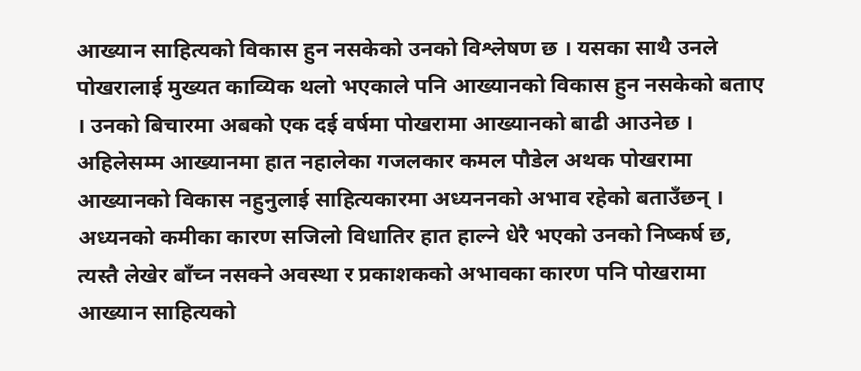आख्यान साहित्यको विकास हुन नसकेको उनको विश्लेषण छ । यसका साथै उनले पोखरालाई मुख्यत काव्यिक थलो भएकाले पनि आख्यानको विकास हुन नसकेको बताए । उनको बिचारमा अबको एक दई वर्षमा पोखरामा आख्यानको बाढी आउनेछ ।
अहिलेसम्म आख्यानमा हात नहालेका गजलकार कमल पौडेल अथक पोखरामा आख्यानको विकास नहुनुलाई साहित्यकारमा अध्यननको अभाव रहेको बताउँछन् । अध्यनको कमीका कारण सजिलो विधातिर हात हाल्ने धेरै भएको उनको निष्कर्ष छ, त्यस्तै लेखेर बाँच्न नसक्ने अवस्था र प्रकाशकको अभावका कारण पनि पोखरामा आख्यान साहित्यको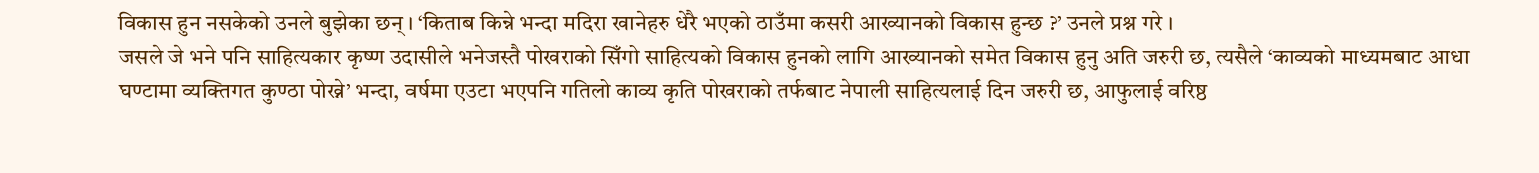विकास हुन नसकेको उनले बुझेका छन् । ‘किताब किन्ने भन्दा मदिरा खानेहरु धेरै भएको ठाउँमा कसरी आख्यानको विकास हुन्छ ?’ उनले प्रश्न गरे ।
जसले जे भने पनि साहित्यकार कृष्ण उदासीले भनेजस्तै पोखराको सिँगो साहित्यको विकास हुनको लागि आख्यानको समेत विकास हुनु अति जरुरी छ, त्यसैले ‘काव्यको माध्यमबाट आधा घण्टामा व्यक्तिगत कुण्ठा पोख्ने’ भन्दा, वर्षमा एउटा भएपनि गतिलो काव्य कृति पोखराको तर्फबाट नेपाली साहित्यलाई दिन जरुरी छ, आफुलाई वरिष्ठ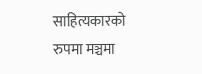साहित्यकारको रुपमा मञ्चमा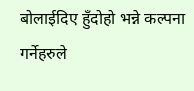बोलाईदिए हुँदोहो भन्ने कल्पना गर्नेहरुले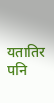यतातिर पनि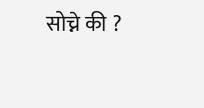सोच्ने की ?